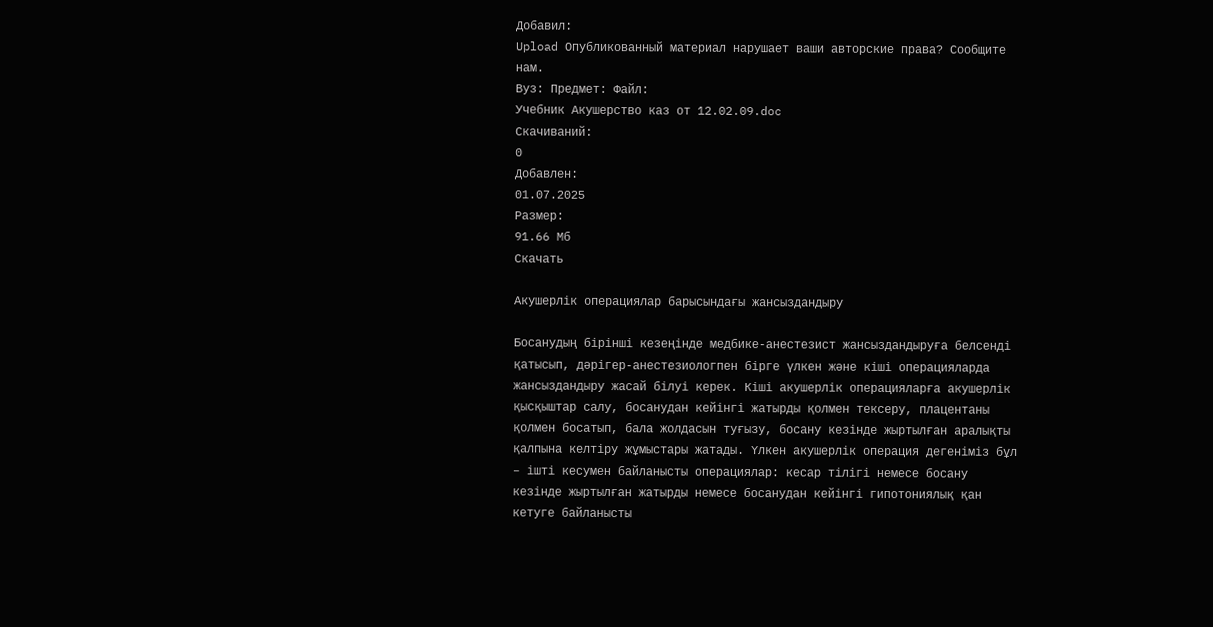Добавил:
Upload Опубликованный материал нарушает ваши авторские права? Сообщите нам.
Вуз: Предмет: Файл:
Учебник Акушерство каз от 12.02.09.doc
Скачиваний:
0
Добавлен:
01.07.2025
Размер:
91.66 Mб
Скачать

Акушерлік операциялар барысындағы жансыздандыру

Босанудың бірінші кезеңінде медбике-анестезист жансыздандыруға белсенді қатысып, дәрігер-анестезиологпен бірге үлкен және кіші операцияларда жансыздандыру жасай білуі керек. Кіші акушерлік операцияларға акушерлік қысқыштар салу, босанудан кейінгі жатырды қолмен тексеру, плацентаны қолмен босатып, бала жолдасын туғызу, босану кезінде жыртылған аралықты қалпына келтіру жұмыстары жатады. Үлкен акушерлік операция дегеніміз бұл – ішті кесумен байланысты операциялар: кесар тілігі немесе босану кезінде жыртылған жатырды немесе босанудан кейінгі гипотониялық қан кетуге байланысты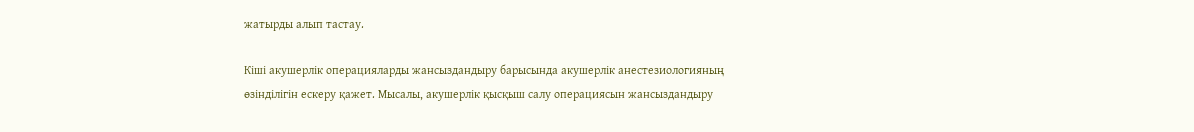жатырды алып тастау.

Кіші акушерлік операцияларды жансыздандыру барысында акушерлік анестезиологияның өзінділігін ескеру қажет. Мысалы, акушерлік қысқыш салу операциясын жансыздандыру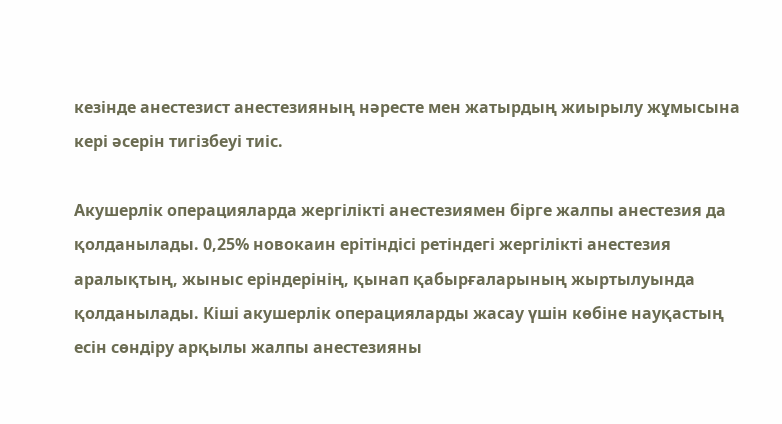кезінде анестезист анестезияның нәресте мен жатырдың жиырылу жұмысына кері әсерін тигізбеуі тиіс.

Акушерлік операцияларда жергілікті анестезиямен бірге жалпы анестезия да қолданылады. 0,25% новокаин ерітіндісі ретіндегі жергілікті анестезия аралықтың, жыныс еріндерінің, қынап қабырғаларының жыртылуында қолданылады. Кіші акушерлік операцияларды жасау үшін көбіне науқастың есін сөндіру арқылы жалпы анестезияны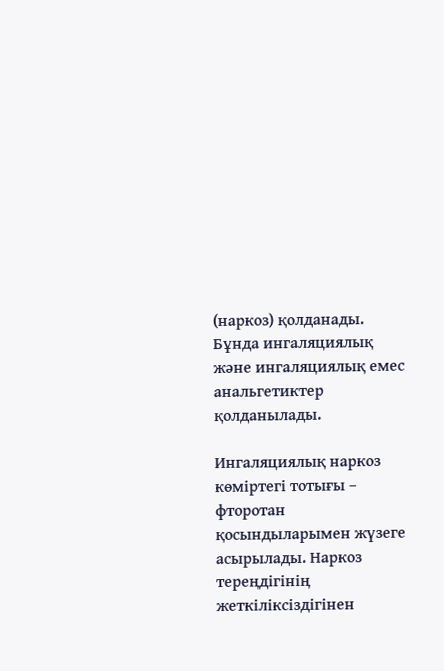(наркоз) қолданады. Бұнда ингаляциялық және ингаляциялық емес анальгетиктер қолданылады.

Ингаляциялық наркоз көміртегі тотығы – фторотан қосындыларымен жүзеге асырылады. Наркоз тереңдігінің жеткіліксіздігінен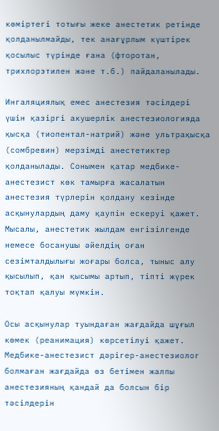көміртегі тотығы жеке анестетик ретінде қолданылмайды, тек анағұрлым күштірек қосылыс түрінде ғана (фторотан, трихлорэтилен және т.б.) пайдаланылады.

Ингаляциялық емес анестезия тәсілдері үшін қазіргі акушерлік анестезиологияда қысқа (тиопентал-натрий) және ультрақысқа (сомбревин) мерзімді анестетиктер қолданылады. Сонымен қатар медбике-анестезист көк тамырға жасалатын анестезия түрлерін қолдану кезінде асқынулардың даму қаупін ескеруі қажет. Мысалы, анестетик жылдам енгізілгенде немесе босанушы әйелдің оған сезімталдылығы жоғары болса, тыныс алу қысылып, қан қысымы артып, тіпті жүрек тоқтап қалуы мүмкін.

Осы асқынулар туындаған жағдайда шұғыл көмек (реанимация) көрсетілуі қажет. Медбике-анестезист дәрігер-анестезиолог болмаған жағдайда өз бетімен жалпы анестезияның қандай да болсын бір тәсілдерін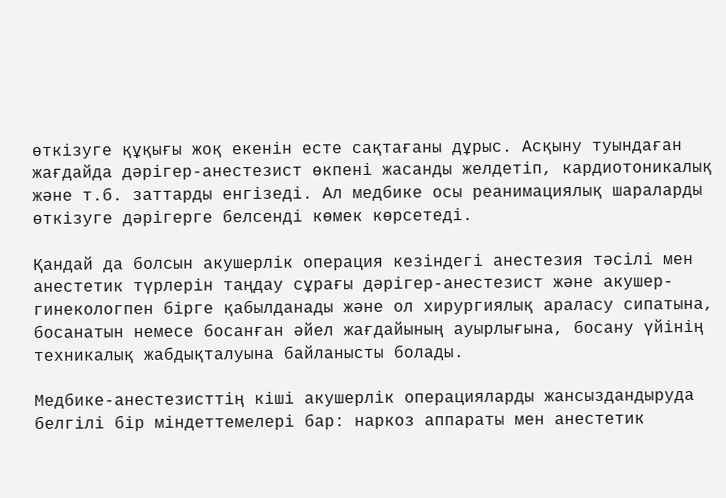өткізуге құқығы жоқ екенін есте сақтағаны дұрыс. Асқыну туындаған жағдайда дәрігер-анестезист өкпені жасанды желдетіп, кардиотоникалық және т.б. заттарды енгізеді. Ал медбике осы реанимациялық шараларды өткізуге дәрігерге белсенді көмек көрсетеді.

Қандай да болсын акушерлік операция кезіндегі анестезия тәсілі мен анестетик түрлерін таңдау сұрағы дәрігер-анестезист және акушер-гинекологпен бірге қабылданады және ол хирургиялық араласу сипатына, босанатын немесе босанған әйел жағдайының ауырлығына, босану үйінің техникалық жабдықталуына байланысты болады.

Медбике-анестезисттің кіші акушерлік операцияларды жансыздандыруда белгілі бір міндеттемелері бар: наркоз аппараты мен анестетик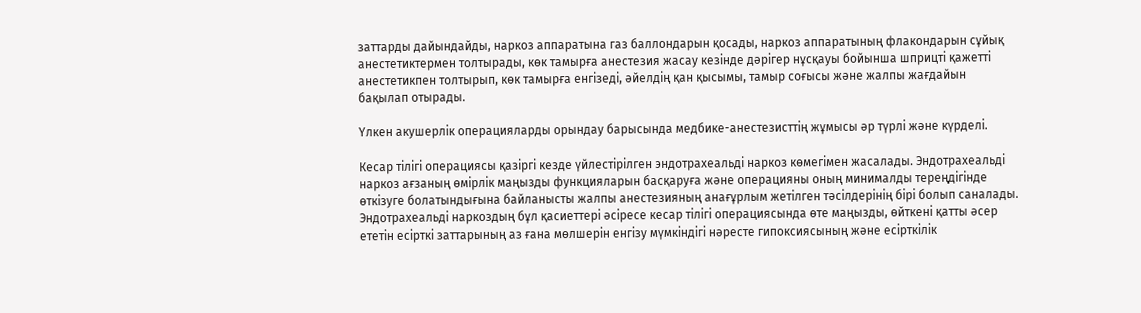заттарды дайындайды, наркоз аппаратына газ баллондарын қосады, наркоз аппаратының флакондарын сұйық анестетиктермен толтырады, көк тамырға анестезия жасау кезінде дәрігер нұсқауы бойынша шприцті қажетті анестетикпен толтырып, көк тамырға енгізеді, әйелдің қан қысымы, тамыр соғысы және жалпы жағдайын бақылап отырады.

Үлкен акушерлік операцияларды орындау барысында медбике-анестезисттің жұмысы әр түрлі және күрделі.

Кесар тілігі операциясы қазіргі кезде үйлестірілген эндотрахеальді наркоз көмегімен жасалады. Эндотрахеальді наркоз ағзаның өмірлік маңызды функцияларын басқаруға және операцияны оның минималды тереңдігінде өткізуге болатындығына байланысты жалпы анестезияның анағұрлым жетілген тәсілдерінің бірі болып саналады. Эндотрахеальді наркоздың бұл қасиеттері әсіресе кесар тілігі операциясында өте маңызды, өйткені қатты әсер ететін есірткі заттарының аз ғана мөлшерін енгізу мүмкіндігі нәресте гипоксиясының және есірткілік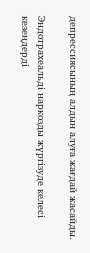депрессиясының алдын алуға жағдай жасайды.

Эндотрахеальді наркозды жүргізуде келесі кезеңдерді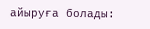айыруға болады: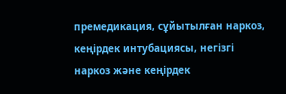премедикация, сұйытылған наркоз, кеңірдек интубациясы, негізгі наркоз және кеңірдек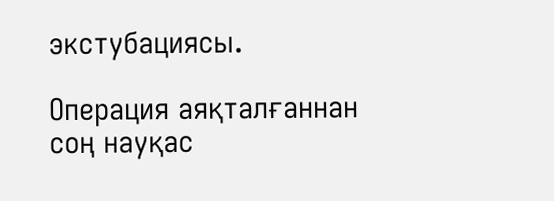экстубациясы.

Операция аяқталғаннан соң науқас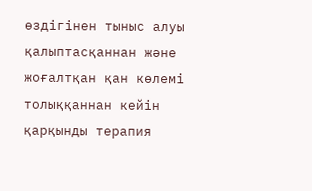өздігінен тыныс алуы қалыптасқаннан және жоғалтқан қан көлемі толыққаннан кейін қарқынды терапия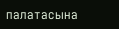палатасына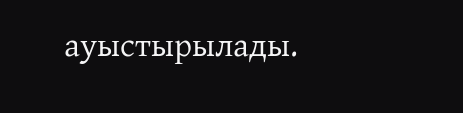ауыстырылады.